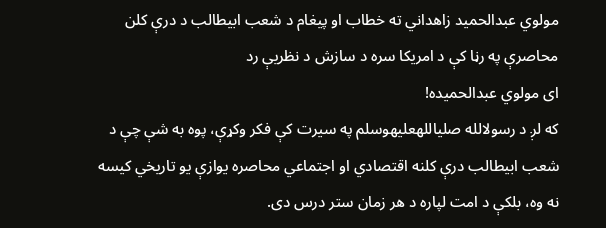مولوي عبدالحمید زاهداني ته خطاب او پیغام د شعب ابیطالب د درې کلن محاصرې په رڼا کې د امریکا سره د سازش د نظریې رد
ای مولوي عبدالحمیده!
که لږ د رسولالله صلیاللهعلیهوسلم په سیرت کې فکر وکړې، پوه به شې چې د شعب ابیطالب درې کلنه اقتصادي او اجتماعي محاصره یوازې یو تاریخي کیسه نه وه، بلکې د امت لپاره د هر زمان ستر درس دی.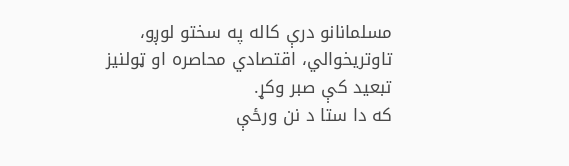مسلمانانو درې کاله په سختو لوږو، تاوتریخوالي، اقتصادي محاصره او ټولنیز تبعید کې صبر وکړ.
که دا ستا د نن ورځې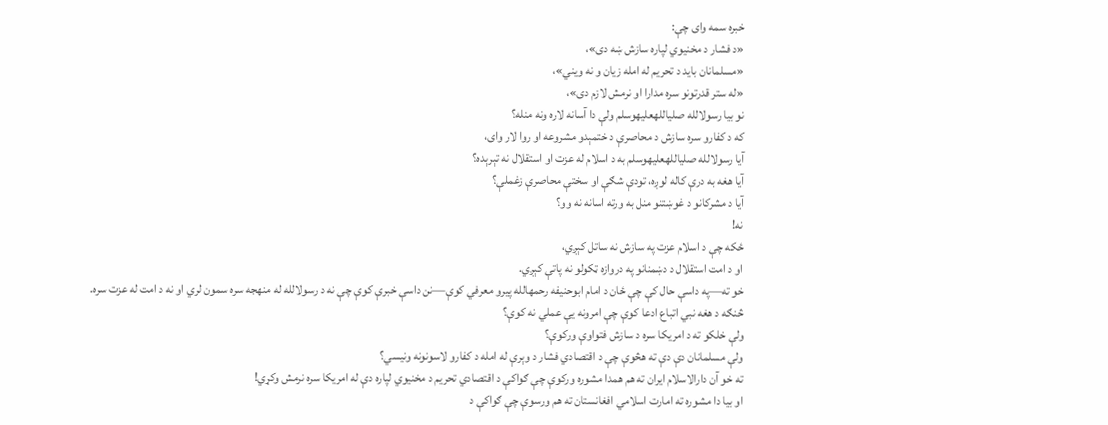خبره سمه وای چې:
«د فشار د مخنیوي لپاره سازش ښه دی»،
«مسلمانان باید د تحریم له امله زیان و نه ویني»،
«له ستر قدرتونو سره مدارا او نرمش لازم دی»،
نو بیا رسولالله صلیاللهعلیهوسلم ولې دا آسانه لاره ونه منله؟
که د کفارو سره سازش د محاصرې د ختمېدو مشروعه او روا لار وای،
آیا رسولالله صلیاللهعلیهوسلم به د اسلام له عزت او استقلال نه تېرېده؟
آیا هغه به درې کاله لوږه، تودې شګې او سختې محاصرې زغملې؟
آیا د مشرکانو د غوښتنو منل به ورته اسانه نه وو؟
نه!
ځکه چې د اسلام عزت په سازش نه ساتل کېږي،
او د امت استقلال د دښمنانو په دروازه ټکولو نه پاتې کېږي.
خو ته—په داسې حال کې چې ځان د امام ابوحنیفه رحمهالله پیرو معرفي کوې—نن داسې خبرې کوې چې نه د رسولالله له منهجه سره سمون لري او نه د امت له عزت سره.
څنګه د هغه نبي اتباع ادعا کوې چې امرونه یې عملي نه کوې؟
ولې خلکو ته د امریکا سره د سازش فتواوې ورکوې؟
ولې مسلمانان دې دې ته هڅوې چې د اقتصادي فشار د وېرې له امله د کفارو لاسونونه ونیسي؟
ته خو آن دارالاسلام ایران ته هم همدا مشوره ورکوې چې ګواکې د اقتصادي تحریم د مخنیوي لپاره دې له امریکا سره نرمش وکړي!
او بیا دا مشوره ته امارت اسلامي افغانستان ته هم ورسوې چې ګواکې د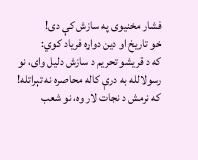فشار مخنیوی په سازش کې دی!
خو تاریخ او دین دواړه فریاد کوي:
که د قریشو تحریم د سازش دلیل وای، نو رسولالله به درې کاله محاصره نه تېراتله!
که نرمش د نجات لار وه، نو شعب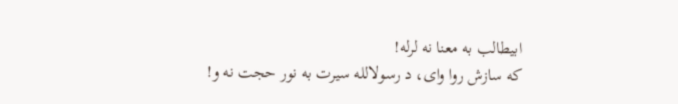ابیطالب به معنا نه لرله!
که سازش روا وای، د رسولالله سیرت به نور حجت نه و!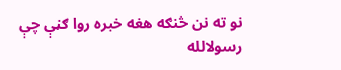نو ته نن څنګه هغه خبره روا ګڼې چې رسولالله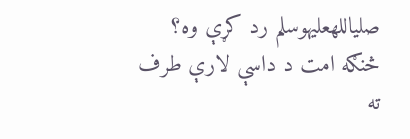صلیاللهعلیهوسلم رد کړې وه؟
څنګه امت د داسې لارې طرف ته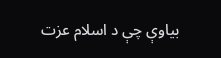بیاوې چې د اسلام عزت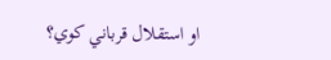او استقلال قرباني کوي؟